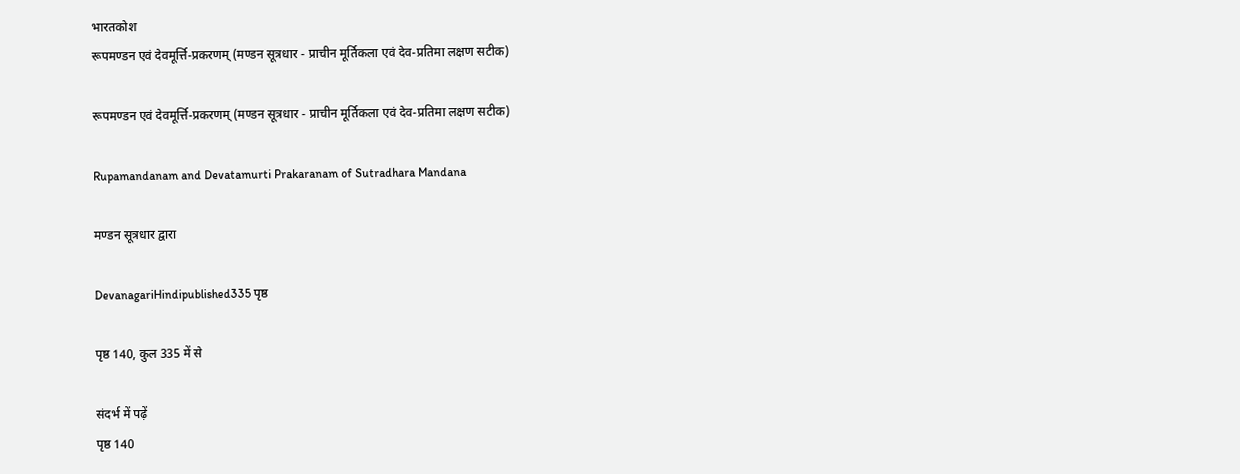भारतकोश
रूपमण्डन एवं देवमूर्त्ति-प्रकरणम् (मण्डन सूत्रधार - प्राचीन मूर्तिकला एवं देव-प्रतिमा लक्षण सटीक)

रूपमण्डन एवं देवमूर्त्ति-प्रकरणम् (मण्डन सूत्रधार - प्राचीन मूर्तिकला एवं देव-प्रतिमा लक्षण सटीक)

Rupamandanam and Devatamurti Prakaranam of Sutradhara Mandana

मण्डन सूत्रधार द्वारा

DevanagariHindipublished335 पृष्ठ

पृष्ठ 140, कुल 335 में से

संदर्भ में पढ़ें
पृष्ठ 140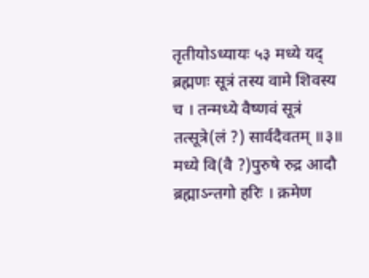तृतीयोऽध्यायः ५३ मध्ये यद् ब्रह्मणः सूत्रं तस्य वामे शिवस्य च । तन्मध्ये वैष्णवं सूत्रं तत्सूत्रे(लं ?) सार्वदैवतम् ॥३॥ मध्ये वि(वै ?)पुरुषे रुद्र आदौ ब्रह्माऽन्तगो हरिः । क्रमेण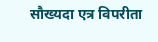सौख्यदा एत्र विपरीता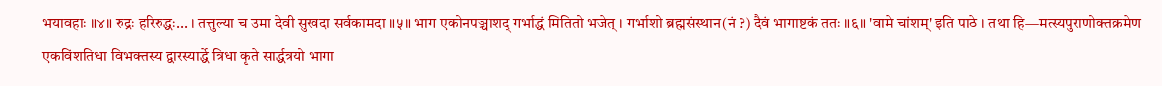भयावहाः ॥४॥ रुद्रः हरिरुद्धः... । तत्तुल्या च उमा देवी सुखदा सर्वकामदा ॥५॥ भाग एकोनपञ्चाशद् गर्भाद्धं मितितो भजेत् । गर्भाशो ब्रह्मसंस्थान(नं ?) दैवं भागाष्टकं ततः ॥६॥ 'वामे चांशम्' इति पाठे । तथा हि—मत्स्यपुराणोक्तक्रमेण एकविंशतिधा विभक्तस्य द्वारस्यार्द्धे त्रिधा कृते सार्द्धत्रयो भागा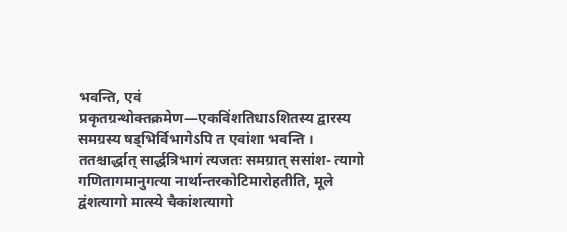भवन्ति, एवं प्रकृतग्रन्थोक्तक्रमेण—एकविंशतिधाऽशितस्य द्वारस्य समग्रस्य षड्भिर्विभागेऽपि त एवांशा भवन्ति । ततश्चार्द्धात् सार्द्धत्रिभागं त्यजतः समग्रात् ससांश- त्यागो गणितागमानुगत्या नार्थान्तरकोटिमारोहतीति, मूले द्वंशत्यागो मात्स्ये चैकांशत्यागो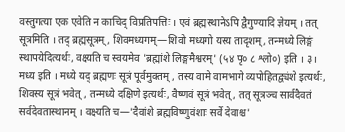वस्तुगत्या एक एवेति न काचिद् विप्रतिपत्तिः । एवं ब्रह्मस्थानेऽपि द्वैगुण्यादि ज्ञेयम् । तत् सूत्रमिति । तद् ब्रह्मसूत्रम् , शिवमध्यगम्—शिवो मध्यगो यस्य तादृशम्, तन्मध्ये लिङ्गं स्थापयेदित्यर्थः, वक्ष्यति च स्वयमेव 'ब्रह्मांशे लिङ्गमैश्वरम्' (५४ पृ० ८ श्लो०) इति । ३। मध्य इति । मध्ये यद् ब्रह्मणः सूत्रं पूर्वमुक्तम् , तस्य वामे वामभागे व्यपोहितद्व्यंशे इत्यर्थः, शिवस्य सूत्रं भवेत् , तन्मध्ये दक्षिणे इत्यर्थः, वैष्णवं सूत्रं भवेत् , तत् सूत्रञ्च सार्वदैवतं सर्वदेवतास्थानम् । वक्ष्यति च—'दैवांशे ब्रह्मविष्णुवंशाः सर्वे देवाश्च'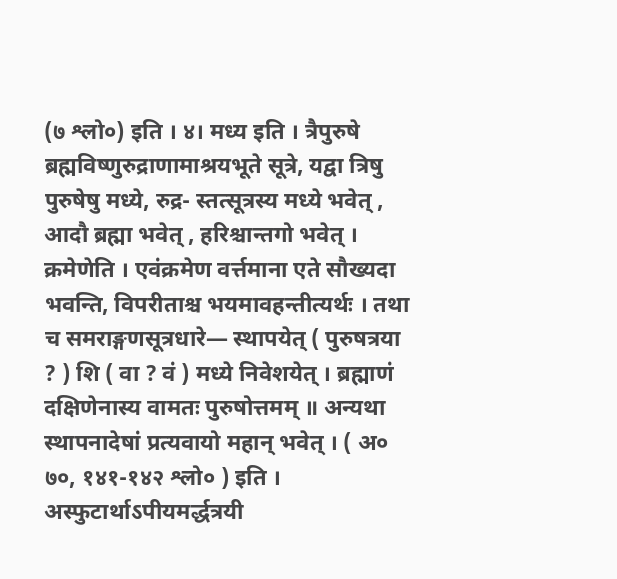(७ श्लो०) इति । ४। मध्य इति । त्रैपुरुषे ब्रह्मविष्णुरुद्राणामाश्रयभूते सूत्रे, यद्वा त्रिषु पुरुषेषु मध्ये, रुद्र- स्तत्सूत्रस्य मध्ये भवेत् , आदौ ब्रह्मा भवेत् , हरिश्चान्तगो भवेत् । क्रमेणेति । एवंक्रमेण वर्त्तमाना एते सौख्यदा भवन्ति, विपरीताश्च भयमावहन्तीत्यर्थः । तथा च समराङ्गणसूत्रधारे— स्थापयेत् ( पुरुषत्रया ? ) शि ( वा ? वं ) मध्ये निवेशयेत् । ब्रह्माणं दक्षिणेनास्य वामतः पुरुषोत्तमम् ॥ अन्यथा स्थापनादेषां प्रत्यवायो महान् भवेत् । ( अ० ७०, १४१-१४२ श्लो० ) इति । अस्फुटार्थाऽपीयमर्द्धत्रयी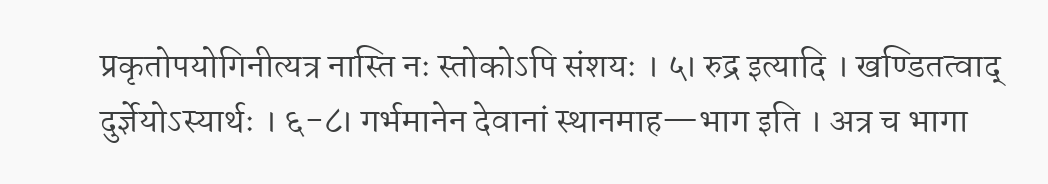प्रकृतोपयोगिनीत्यत्र नास्ति नः स्तोकोऽपि संशयः । ५। रुद्र इत्यादि । खण्डितत्वाद् दुर्ज्ञेयोऽस्यार्थः । ६-८। गर्भमानेन देवानां स्थानमाह—भाग इति । अत्र च भागा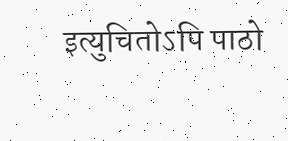इत्युचितोऽपि पाठो